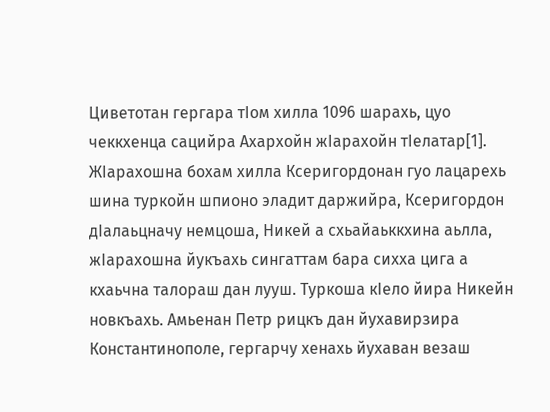Циветотан гергара тӀом хилла 1096 шарахь, цуо чеккхенца сацийра Ахархойн жӀарахойн тӀелатар[1].
ЖӀарахошна бохам хилла Ксеригордонан гуо лацарехь шина туркойн шпионо эладит даржийра, Ксеригордон дӀалаьцначу немцоша, Никей а схьайаьккхина аьлла, жӀарахошна йукъахь сингаттам бара сихха цига а кхаьчна талораш дан лууш. Туркоша кӀело йира Никейн новкъахь. Амьенан Петр рицкъ дан йухавирзира Константинополе, гергарчу хенахь йухаван везаш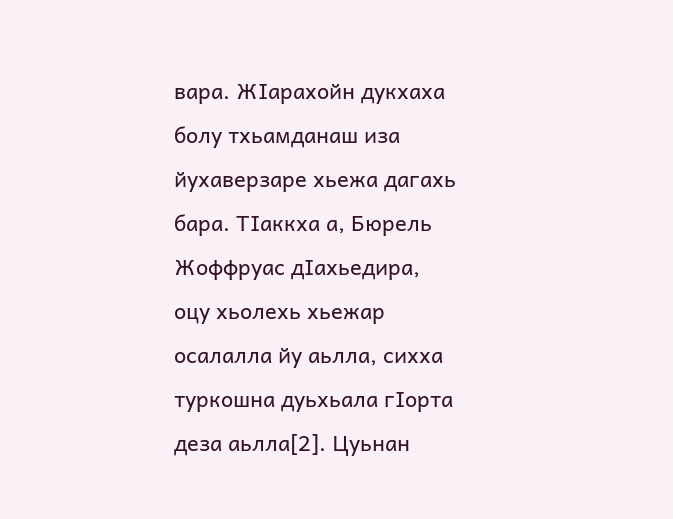вара. ЖӀарахойн дукхаха болу тхьамданаш иза йухаверзаре хьежа дагахь бара. ТӀаккха а, Бюрель Жоффруас дӀахьедира, оцу хьолехь хьежар осалалла йу аьлла, сихха туркошна дуьхьала гӀорта деза аьлла[2]. Цуьнан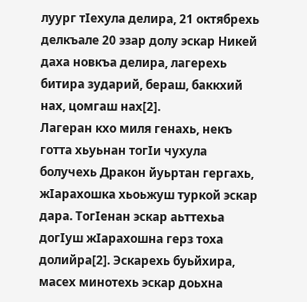луург тӀехула делира, 21 октябрехь делкъале 20 эзар долу эскар Никей даха новкъа делира, лагерехь битира зударий, бераш, баккхий нах, цомгаш нах[2].
Лагеран кхо миля генахь, некъ готта хьуьнан тогӀи чухула болучехь Дракон йуьртан гергахь, жӀарахошка хьоьжуш туркой эскар дара. ТогӀенан эскар аьттехьа догӀуш жӀарахошна герз тоха долийра[2]. Эскарехь буьйхира, масех минотехь эскар доьхна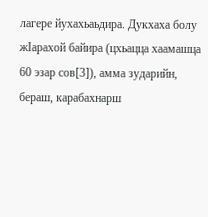лагере йухахьаьдира. Дукхаха болу жӀарахой байира (цхьацца хаамашца 60 эзар сов[3]), амма зударийн, бераш, карабахнарш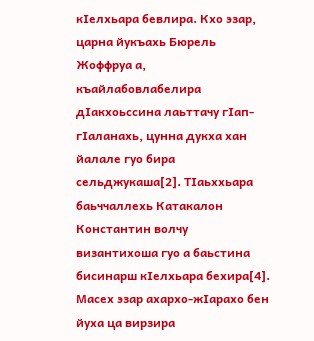кӀелхьара бевлира. Кхо эзар, царна йукъахь Бюрель Жоффруа а, къайлабовлабелира дӀакхоьссина лаьттачу гӀап-гӀаланахь, цунна дукха хан йалале гуо бира сельджукаша[2]. ТӀаьххьара баьччаллехь Катакалон Константин волчу византихоша гуо а баьстина бисинарш кӀелхьара бехира[4]. Масех эзар ахархо-жӀарахо бен йуха ца вирзира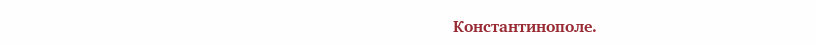Константинополе.